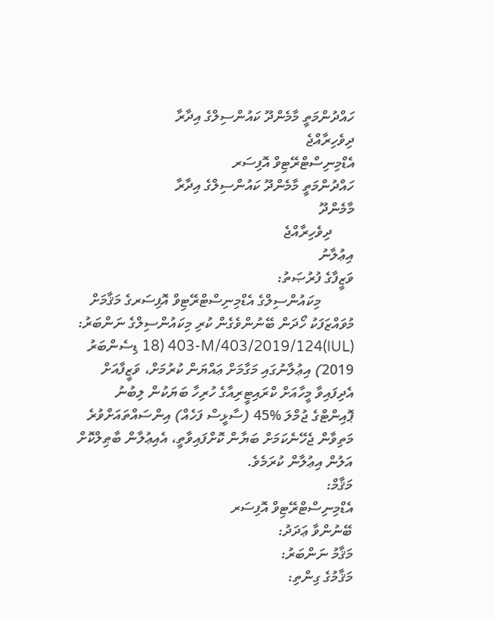ހައްދުންމަތީ މާމެންދޫ ކައުންސިލްގެ އިދާރާ
ދިވެހިރާއްޖެ
އެޑްމިނިސްޓްރޭޓިވް އޮފިސަރ
ހައްދުންމަތީ މާމެންދޫ ކައުންސިލްގެ އިދާރާ
މާމެންދޫ
      ދިވެހިރާއްޖެ
އިޢުލާނު
ވަޒީފާގެ ފުރުޞަތު:
         މިކައުންސިލްގެ އެޑްމިނިސްޓްރޭޓިވް އޮފިސަރގެ މަޤާމަށް މުވައްޒަފަކު ހޯދަން ބޭނުންވެގެން ކުރި މިކައުންސިލްގެ ނަންބަރު: (IUL)403-M/403/2019/124 (18 ޑިސެންބަރު 2019) އިޢުލާނުގައި މަގާމަށް ޢައްޔަން ކުރުމަށް، ވަޒީފާއަށް އެދިފައިވާ މީހާއަށް ކްރައިޓީރިއާގެ ހުރިހާ ބަޔަކުން ލިބުނު ޕޮއިންޓްގެ ޖުމްލަ %45 (ސާޅީސް ފަހެއް) އިންސައްތައަށްވުރެ މަތިވާން ޖެހޭނެކަމަށް ބަޔާން ކޮށްފައިވާތީ، އެއިޢުލާން ބާޠިލްކޮށް އަލުން އިޢުލާން ކުރަމެވެ.
މަޤާމް:
އެޑްމިނިސްޓްރޭޓިވް އޮފިސަރ
ބޭނުންވާ ޢަދަދު:
މަޤާމު ނަންބަރު:
މަޤާމުގެ ގިންތި: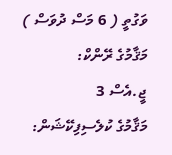ވަގުތީ ( 6 މަސް ދުވަސް )
މަޤާމުގެ ރޭންކް:
ޖީ.އެސް 3
މަޤާމުގެ ކުލެސިފިކޭޝަން: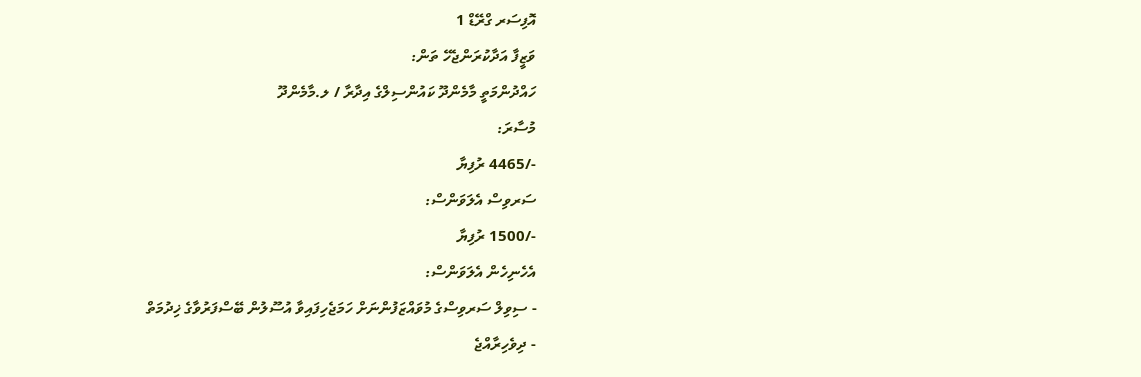އޮފިސަރ ގްރޭޑް 1
ވަޒީފާ އަދާކުރަންޖެހޭ ތަން:
ހައްދުންމަތީ މާމެންދޫ ކައުންސިލްގެ އިދާރާ / ލ.މާމެންދޫ
މުސާރަ:
-/4465 ރުފިޔާ
ސަރވިސް އެލަވަންސް:
-/1500 ރުފިޔާ
އެހެނިހެން އެލަވަންސް:
- ސިވިލް ސަރވިސްގެ މުވައްޒަފުންނަށް ހަމަޖެހިފައިވާ އުސޫލުން ބޭސްފަރުވާގެ ޚިދުމަތް
- ދިވެހިރާއްޖެ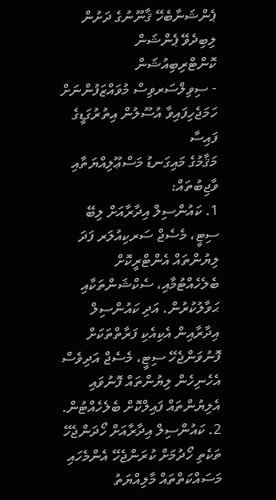ޕެންޝަނާބެހޭ ޤާނޫނުގެ ދަށުން ލިބިދެވޭ ޕެންޝަން ކޮންޓްރިބިއުޝަން
- ސިވިލްސަރވިސް މުވައްޒަފުންނަށް ހަމަޖެހިފައިވާ އުސޫލުން އިތުރުގަޑީގެ ފައިސާ
މަޤާމުގެ މައިގަނޑު މަސްޢޫލިއްޔަތާއި ވާޖިބުތައް:
1. ކައުންސިލް އިދާރާއަށް ލިބޭ ސިޓީ، މެސެޖް ސަރކިއުލަރ ފަދަ ލިޔުންތައް އެންޓްރީކޮށް ބެލެހެއްޓުމާއި، ސެކްޝަންތަކާއި ޙަވާލުކުރުން. އަދި ކައުންސިލް އިދާރާއިން އެކިއެކި ފަރާތްތަކަށް ފޮނުވަންޖެހޭ ސިޓީ، މެސެޖް އަދިވެސް އެހެނިހެން ލިޔުންތައް ފޮނުވައި އެލިޔުންތައް ފައިލްކޮށް ބެލެހެއްޓުން.
2. ކައުންސިލް އިދާރާއަށް ހޯދަންޖެހޭ ތަކެތި ހޯދުމަށް ކުރަންޖެހޭ އެންމެހައި މަސައްކަތްތައް މާލިއްޔަތު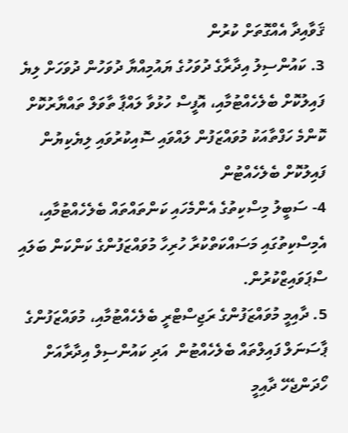ޤަވާއިދާ އެއްގޮތަށް ކުރުން
3. ކައުންސިލު އިދާރާގެ ދުވަހުގެ ޔައުމިއްޔާ ދުވަހުން ދުވަހަށް ލިޔެ ފައިލުކޮށް ބެލެހެއްޓުމާއި، އޮފީސް ހުޅުވާ ލައްޕާ ތާވަލް ތައްޔާރުކޮށް ކޮންމެ ހަފްތާއަކު މުވައްޒަފުން ލައްވައި ސޮއިކުރުވައި ލިޔެކިޔުން ފައިލުކޮށް ބެލެހެއްޓުން
4- ސަބީލު މިސްކިތުގެ އެންމެހައި ކަންތައްތައް ބެލެހެއްޓުމާއި، އެމިސްކިތުގައި މަސައްކަތްކުރާ ހުރިހާ މުވައްޒަފުންގެ ކަންކަން ބަލައި ސްޕަވައިޒްކުރުން.
5. ދާއިމީ މުވައްޒަފުންގެ ރަޖިސްޓްރީ ބެލެހެއްޓުމާއި، މުވައްޒަފުންގެ ޕާސަނަލް ފައިލްތައް ބެލެހެއްޓުން  އަދި ކައުންސިލް އިދާރާއަށް ހޯދަންޖެހޭ ދާއިމީ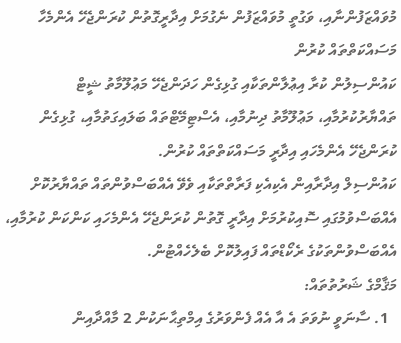މުވައްޒަފުންނާއި، ވަގުތީ މުވައްޒަފުން ނެގުމަށް އިދާރީގޮތުން ކުރަންޖެހޭ އެންމެހާ މަސައްކަތްތައް ކުރުން
ކައުންސިލުން ކުރާ އިޢުލާންތަކާއި ގުޅިގެން ހަދަންޖެހޭ މަޢުލޫމާތު ޝީޓް ތައްޔާރުކުރުމާއި، މަޢުލޫމާތު ދިނުމާއި، އެސްޓިމޭޓްތައް ބަލައިގަތުމާއި، ގުޅިގެން ކުރަންޖެހޭ އެންމެހައި އިދާރީ މަސައްކަތްތައް ކުރުން.
ކައުންސިލް އިދާރާއިން އެކިއެކި ފަރާތްތަކާއި ވެވޭ އެއްބަސްވުންތައް ތައްޔާރުކޮށް އެއްބަސްވުމުގައި ސޮއިކުރުމަށް އިދާރީ ގޮތުން ކުރަންޖެހޭ އެންމެހައި ކަންކަން ކުރުމާއި، އެއްބަސްވުންތަކުގެ ރެކޯޑްތައް ފައިލުކޮށް ބެލެހެއްޓުން.
މަޤާމްގެ ޝަރުތުތައް:
  1. ސާނަވީ ނުވަތަ އެ އާ އެއް ފެންވަރުގެ އިމްތިޙާނަކުން 2 މާއްދާއިން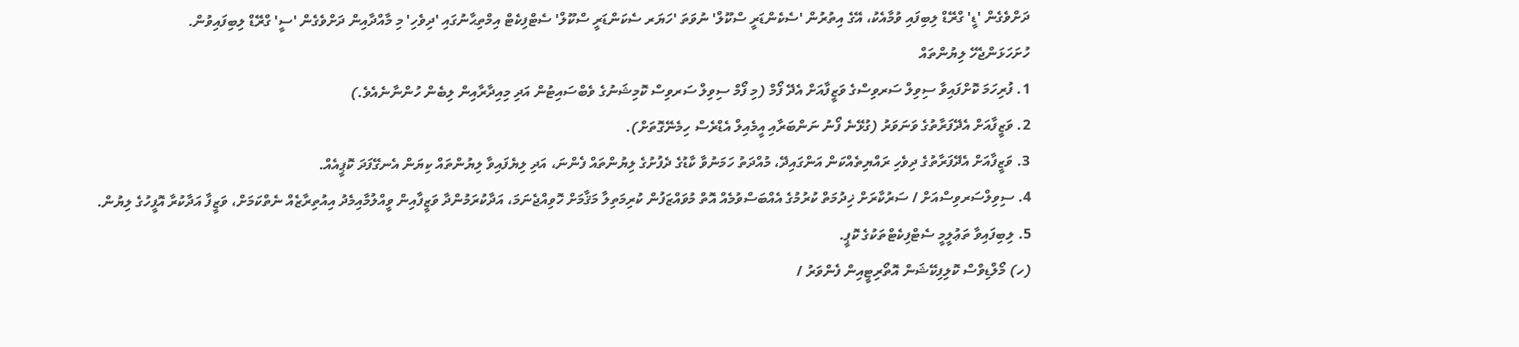ދަށްވެގެން 'ޑީ' ގްރޭޑް ލިބިފައި ވުމާއެކު، އޭގެ އިތުރުން 'ސެކެންޑަރީ ސްކޫލް' ނުވަތަ 'ހަޔަރ ސެކަންޑަރީ ސްކޫލް' ސެޓްފިކެޓް އިމްތިޙާނުގައި 'ދިވެހި' މި މާއްދާއިން ދަށްވެގެން 'ސީ' ގްރޭޑް ލިބިފައިވުން.
ހުށަހަޅަންޖެހޭ ލިޔުންތައް
1. ފުރިހަމަ ކޮށްފައިވާ ސިވިލް ސަރވިސްގެ ވަޒީފާއަށް އެދޭ ފޯމް (މި ފޯމް ސިވިލް ސަރވިސް ކޮމިޝަނުގެ ވެބްސައިޓުން އަދި މިއިދާރާއިން ލިބެން ހުންނާނެއެވެ.)
2. ވަޒީފާއަށް އެދޭފަރާތުގެ ވަނަވަރު (ގުޅޭނެ ފޯނު ނަންބަރާއި އީމެއިލް އެޑްރެސް ހިމެނޭގޮތަށް).
3. ވަޒީފާއަށް އެދޭފަރާތުގެ ދިވެހި ރައްޔިތެއްކަން އަންގައިދޭ، މުއްދަތު ހަމަނުވާ ކާޑުގެ ދެފުށުގެ ލިޔުންތައް ފެންނަ، އަދި ލިޔެފައިވާ ލިޔުންތައް ކިޔަން އެނގޭފަދަ ކޮޕީއެއް.
4. ސިވިލްސަރވިސްއަށް / ސަރުކާރަށް ޚިދުމަތް ކުރުމުގެ އެއްބަސްވުމެއް އޮތް މުވައްޒަފުން ކުރިމަތިލާ މަޤާމަށް ހޮވިއްޖެނަމަ، އަދާކުރަމުންދާ ވަޒީފާއިން ވީއްލުމާއިމެދު އިއުތިރާޒެއް ނެތްކަމަށް، ވަޒީފާ އަދާކުރާ އޮފީހުގެ ލިޔުން.
5. ލިބިފައިވާ ތަޢުލީމީ ސެޓްފިކެޓްތަކުގެ ކޮޕީ.
(ހ) މޯލްޑިވްސް ކޮލިފިކޭޝަން އޮތޯރިޓީއިން ފެންވަރު /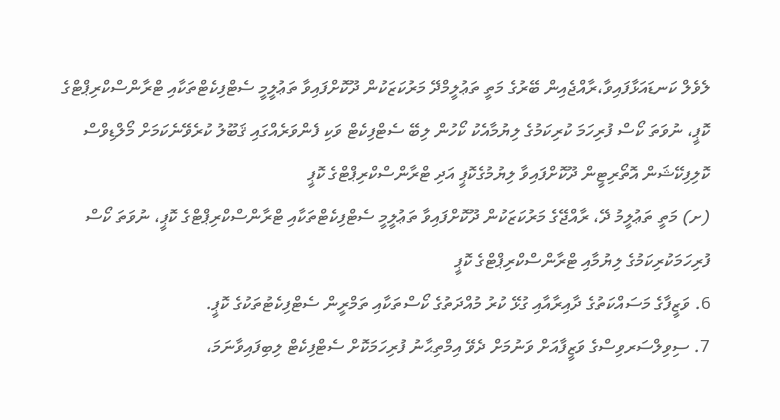ލެވެލް ކަނޑައަޅާފައިވާ،ރާއްޖެއިން ބޭރުގެ މަތީ ތަޢުލީމްދޭ މަރުކަޒަކުން ދޫކޮށްފައިވާ ތަޢުލީމީ ސެޓްފިކެޓްތަކާއި ޓްރާންސްކްރިޕްޓްގެ ކޮޕީ، ނުވަތަ ކޯސް ފުރިހަމަ ކުރިކަމުގެ ލިޔުމާއެކު ކޯހުން ލިބޭ ސެޓްފިކެޓް ވަކި ފެންވަރެއްގައި ޤަބޫލު ކުރެވޭނެކަމަށް މޯލްޑިވްސް ކޮލިފިކޭޝަން އޮތޯރިޓީން ދޫކޮށްފައިވާ ލިޔުމުގެކޮޕީ އަދި ޓްރާންސްކްރިޕްޓްގެ ކޮޕީ
(ށ) މަތީ ތަޢުލީމު ދޭ، ރާއްޖޭގެ މަރުކަޒަކުން ދޫކޮށްފައިވާ ތަޢުލީމީ ސެޓްފިކެޓްތަކާއި ޓްރާންސްކްރިޕްޓްގެ ކޮޕީ، ނުވަތަ ކޯސް ފުރިހަމަކުރިކަމުގެ ލިޔުމާއި ޓްރާންސްކްރިޕްޓްގެ ކޮޕީ
6. ވަޒީފާގެ މަސައްކަތުގެ ދާއިރާއާއި ގުޅޭ ކުރު މުއްދަތުގެ ކޯސްތަކާއި ތަމްރީން ސެޓްފިކެޓުތަކުގެ ކޮޕީ.
7. ސިވިލްސަރވިސްގެ ވަޒީފާއަށް ވަނުމަށް ދެވޭ އިމްތިޙާނު ފުރިހަމަކޮށް ސެޓްފިކެޓް ލިބިފައިވާނަމަ،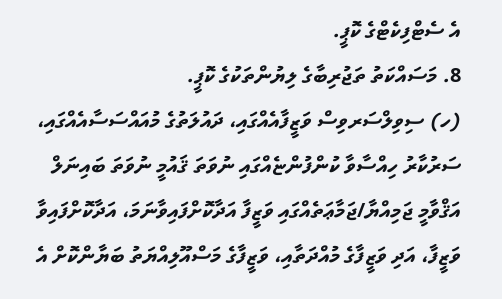އެ ސެޓްފިކެޓްގެ ކޮޕީ.
8. މަސައްކަތު ތަޖުރިބާގެ ލިޔުންތަކުގެ ކޮޕީ.
(ހ) ސިވިލްސަރވިސް ވަޒީފާއެއްގައި، ދައުލަތުގެ މުއައްސަސާއެއްގައި، ސަރުކާރު ހިއްސާވާ ކުންފުންޏެއްގައި ނުވަތަ ޤައުމީ ނުވަތަ ބައިނަލް އަޤްވާމީ ޖަމިއްޔާ/ޖަމާޢަތެއްގައި ވަޒީފާ އަދާކޮށްފައިވާނަމަ، އަދާކޮށްފައިވާ ވަޒީފާ، އަދި ވަޒީފާގެ މުއްދަތާއި، ވަޒީފާގެ މަސްއޫލިއްޔަތު ބަޔާންކޮށް އެ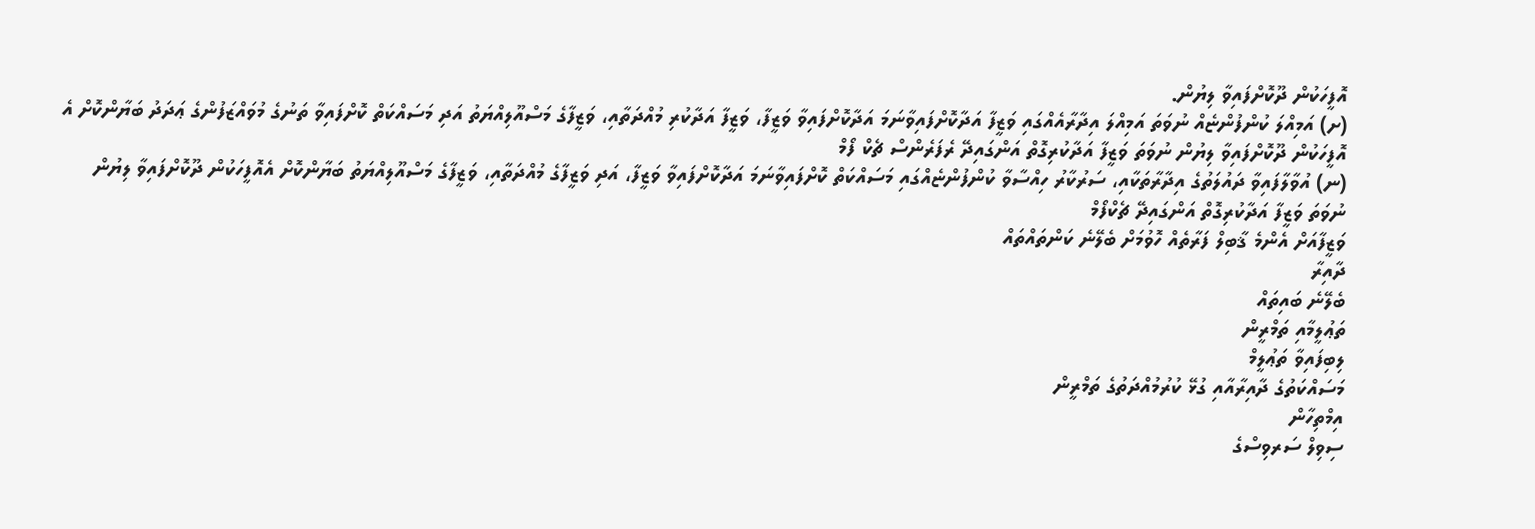އޮފީހަކުން ދޫކޮށްފައިވާ ލިޔުން.
(ށ) އަމިއްލަ ކުންފުންޏެއް ނުވަތަ އަމިއްލަ އިދާރާއެއްގައި ވަޒީފާ އަދާކޮށްފައިވާނަމަ އަދާކޮށްފައިވާ ވަޒީފާ، ވަޒީފާ އަދާކުރި މުއްދަތާއި، ވަޒީފާގެ މަސްއޫލިއްޔަތު އަދި މަސައްކަތް ކޮށްފައިވާ ތަނުގެ މުވައްޒަފުންގެ ޢަދަދު ބަޔާންކޮށް އެ އޮފީހަކުން ދޫކޮށްފައިވާ ލިޔުން ނުވަތަ ވަޒީފާ އަދާކުރިގޮތް އަންގައިދޭ ރެފަރެންސް ޗެކް ފޯމް
(ނ) އުވާލާފައިވާ ދައުލަތުގެ އިދާރާތަކާއި، ސަރުކާރު ހިއްސާވާ ކުންފުންޏެއްގައި މަސައްކަތް ކޮށްފައިވާނަމަ އަދާކޮށްފައިވާ ވަޒީފާ، އަދި ވަޒީފާގެ މުއްދަތާއި، ވަޒީފާގެ މަސްއޫލިއްޔަތު ބަޔާންކޮށް އެއޮފީހަކުން ދޫކޮށްފައިވާ ލިޔުން ނުވަތަ ވަޒީފާ އަދާކުރިގޮތް އަންގައިދޭ ޗެކްފޯމް
ވަޒީފާއަށް އެންމެ ޤާބިލް ފަރާތެއް ހޮވުމަށް ބެލޭނެ ކަންތައްތައް
ދާއިރާ
ބެލޭނެ ބައިތައް
ތަޢުލީމާއި ތަމްރީން
ލިބިފައިވާ ތަޢުލީމް
މަސައްކަތުގެ ދާއިރާއާއި ގުޅޭ ކުރުމުއްދަތުގެ ތަމްރީން
އިމްތިހާން
ސިވިލް ސަރވިސްގެ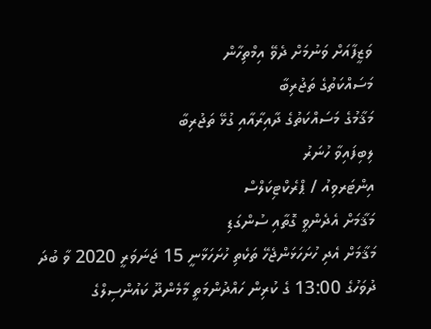ވަޒީފާއަށް ވަނުމަށް ދެވޭ އިމްތިހާން
މަސައްކަތުގެ ތަޖުރިބާ
މަޤާމުގެ މަސައްކަތުގެ ދާއިރާއާއި ގުޅޭ ތަޖުރިބާ
ލިބިފައިވާ ހުނަރު
އިންޓަރވިއު / ޕްރެކްޓިކަލްސް
މަޤާމަށް އެދެންވީ ގޮތާއި ސުންގަޑި
މަޤާމަށް އެދި ހުށަހަޅަންޖެހޭ ތަކެތި ހުށަހަޅާނީ 15 ޖަނަވަރީ 2020 ވާ ބުދަ ދުވަހުގެ 13:00 ގެ ކުރިން ހައްދުންމަތީ މާމެންދޫ ކައުންސިލްގެ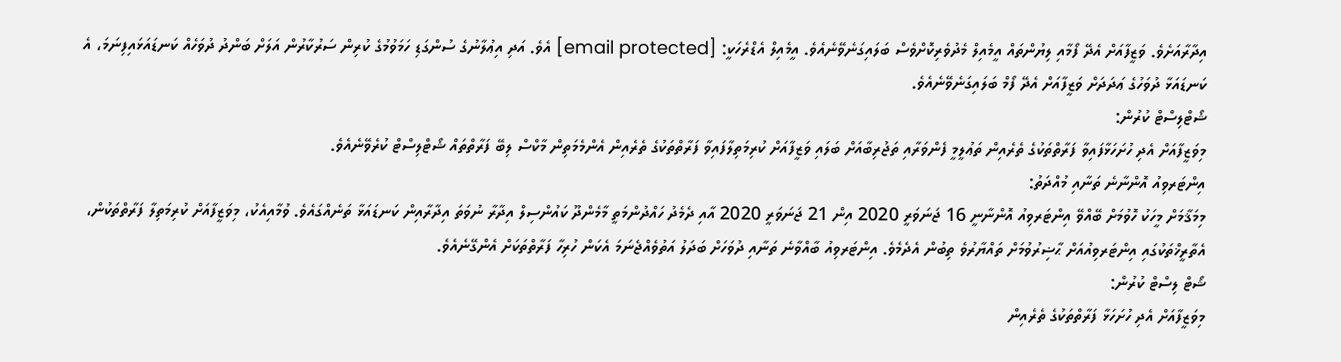އިދާރާއަށެވެ. ވަޒީފާއަށް އެދޭ ފޯމާއި ލިޔުންތައް އީމެއިލް މެދުވެރިކޮށްވެސް ބަލައިގަނެވޭނެއެވެ. އީމެއިލް އެޑްރެހަކީ: [email protected] އެވެ. އަދި އިޢުލާނުގެ ސުންގަޑި ހަމަވުމުގެ ކުރިން ސަރުކާރުން އަލަށް ބަންދު ދުވަހެއް ކަނޑައަޅައިފިނަމަ، އެ ކަނޑައަޅާ ދުވަހުގެ ޢަދަދަށް ވަޒީފާއަށް އެދޭ ފޯމް ބަލައިގަނެވޭނެއެވެ.
ޝޯޓްލިސްޓް ކުރުން:
މިވަޒީފާއަށް އެދި ހުށަހަޅާފައިވާ ފަރާތްތަކުގެ ތެރެއިން ތަޢުލީމީ ފެންވަރާއި ތަޖުރިބާއަށް ބަލައި ވަޒީފާއަށް ކުރިމަތިލާފައިވާ ފަރާތްތަކުގެ ތެރެއިން އެންމެމަތިން މާކްސް ލިބޭ ފަރާތްތައް ޝޯޓްލިސްޓް ކުރެވޭނެއެވެ.
އިންޓަރވިއު އޮންނާނެ ތަނާއި މުއްދަތު:
މިމަޤާމަށް މީހަކު ހޮވުމަށް ބޭއްވޭ އިންޓަރވިއު އޮންނާނީ 16 ޖަނަވަރީ 2020 އިން 21 ޖަނަވަރީ 2020 އާއި ދެމެދު ހައްދުންމަތީ މާމެންދޫ ކައުންސިލް އިދާރާ ނުވަތަ އިދާރާއިން ކަނޑައަޅާ ތަނެއްގައެވެ. ވުމާއިއެކު، މިވަޒީފާއަށް ކުރިމަތިލާ ފަރާތްތަކުން، އެތާރީޚްތަކުގައި އިންޓަރވިއުއަށް ޙާޟިރުވުމަށް ތައްޔާރުވެ ތިބުން އެދެމެވެ. އިންޓަރވިއު ބާއްވާނެ ތަނާއި ދުވަހަށް ބަދަލު އަތުވެއްޖެނަމަ އެކަން ހުރިހާ ފަރާތްތަކަށް އެންގޭނެއެވެ.
ޝޯޓް ލިސްޓް ކުރުން:
މިވަޒީފާއަށް އެދި ހުށަހަޅާ ފަރާތްތަކުގެ ތެރެއިން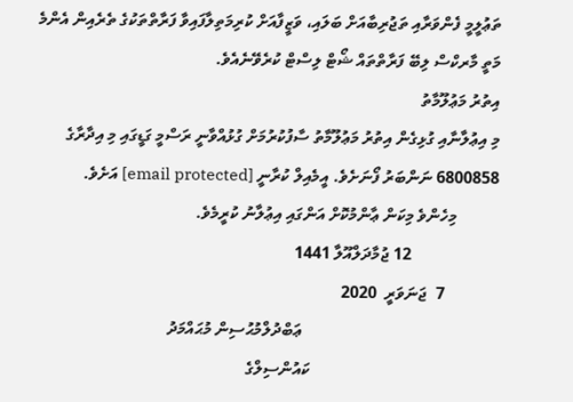ތަޢުލީމީ ފެންވަރާއި ތަޖުރިބާއަށް ބަލައި، ވަޒީފާއަށް ކުރިމަތިލާފައިވާ ފަރާތްތަކުގެ ތެރެއިން އެންމެ މަތީ މާރކްސް ލިބޭ ފަރާތްތައް ޝޯޓް ލިސްޓް ކުރެވޭނެއެވެ.
އިތުރު މަޢުލޫމާތު
މި އިޢުލާނާއި ގުޅިގެން އިތުރު މަޢުލޫމާތު ސާފުކުރުމަށް ގުޅުއްވާނީ ރަސްމީ ގަޑީގައި މި އިދާރާގެ 6800858 ނަންބަރު ފޯނަށެވެ. އީމެއިލް ކުރާނީ [email protected] އަށެވެ.
          މިހެންވެ މިކަން ޢާންމުކޮށް އަންގައި އިޢުލާނު ކުރީމެވެ.
                     12 ޖުމާދަލްއޫލާ 1441
             7  ޖަނަވަރީ  2020
                                               ޢަބްދުލްމުޙުސިން މުޙައްމަދު
                                             ކައުންސިލްގެ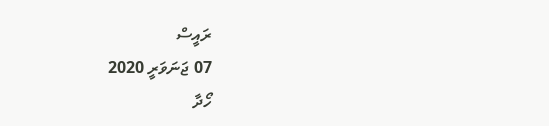ރައީސް
07 ޖަނަވަރީ 2020
ހޯދާ